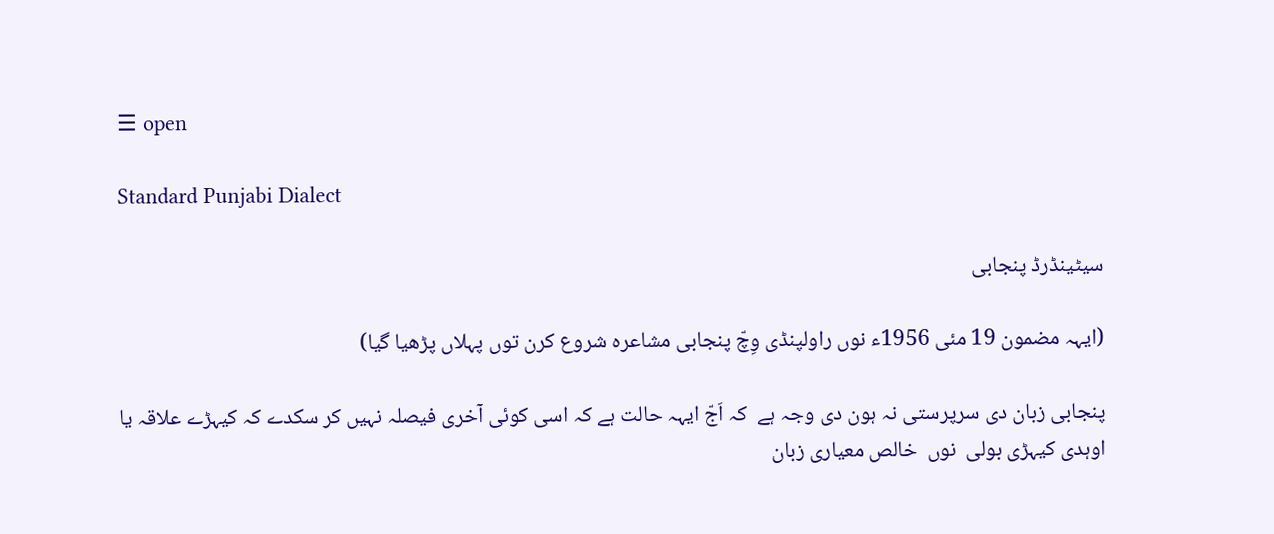☰ open

Standard Punjabi Dialect

سیٹینڈرڈ پنجابی

(ایہہ مضمون 19 مئی 1956ء نوں راولپنڈی وِچّ پنجابی مشاعرہ شروع کرن توں پہلاں پڑھیا گیا)

پنجابی زبان دی سرپرستی نہ ہون دی وجہ ہے  کہ اَجّ ایہہ حالت ہے کہ اسی کوئی آخری فیصلہ نہیں کر سکدے کہ کیہڑے علاقہ یا اوہدی کیہڑی بولی  نوں  خالص معیاری زبان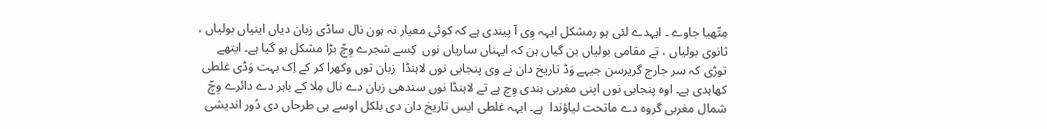مِتّھیا جاوے ۔ ایہدے لئی ہو رمشکل ایہہ وِی آ پیندی ہے کہ کوئی معیار نہ ہون نال ساڈی زبان دیاں اینیاں بولیاں ، ثانوی بولیاں ، تے مقامی بولیاں بن گیاں ہن کہ ایہناں ساریاں نوں  کِسے شجرے وِچّ بڑا مشکل ہو گیا ہے۔ ایتھے توڑی کہ سر جارج گریرسن جیہے وَڈ تاریخ دان نے وی پنجابی نوں لاہنڈا  زبان توں وکھرا کر کے اِک بہت وَڈی غلطی کھاہدی ہے۔ اوہ پنجابی نوں اپنی مغربی ہندی وِچ ہے تے لاہنڈا نوں سندھی زبان دے نال مِلا کے باہر دے دائرے وِچّ شمال مغربی گروہ دے ماتحت لیاؤندا  ہے۔ ایہہ غلطی ایس تاریخ دان دی بلکل اوسے ہی طرحاں دی دُور اندیشی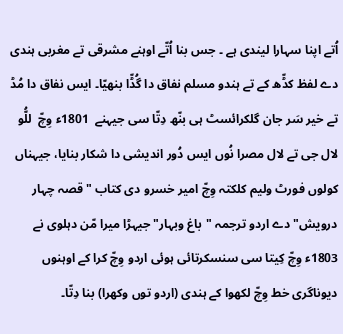اُتے اپنا سہارا لیندی ہے ۔ جس بنا اُتّے اوہنے مشرقی تے مغربی ہندی دے لفظ کڈّھ کے تے ہندو مسلم نفاق دا گُڈّا بنھیّا۔ ایس نفاق دا مُڈ تے خیر سَر جان گلکرائسٹ ہی بنّھ دِتّا سی جیہنے  1801ء وِچّ  للُّو لال جی تے لال مصرا نُوں ایس دُور اندیشی دا شکار بنایا، جیہناں کولوں فورٹ ولیم کلکتہ وِچّ امیر خسرو دی کتاب "قصہ چہار درویش" دے اردو ترجمہ "باغ وبہار" جیہڑا میرا مّن دہلوی نے 1803ء وِچّ کِیتا سی سنسکرتائی ہوئی اردو وِچّ کرا کے اوہنوں دیوناگری خط وِچّ لکھوا کے ہندی (اردو توں وکھرا) بنا دِتّا۔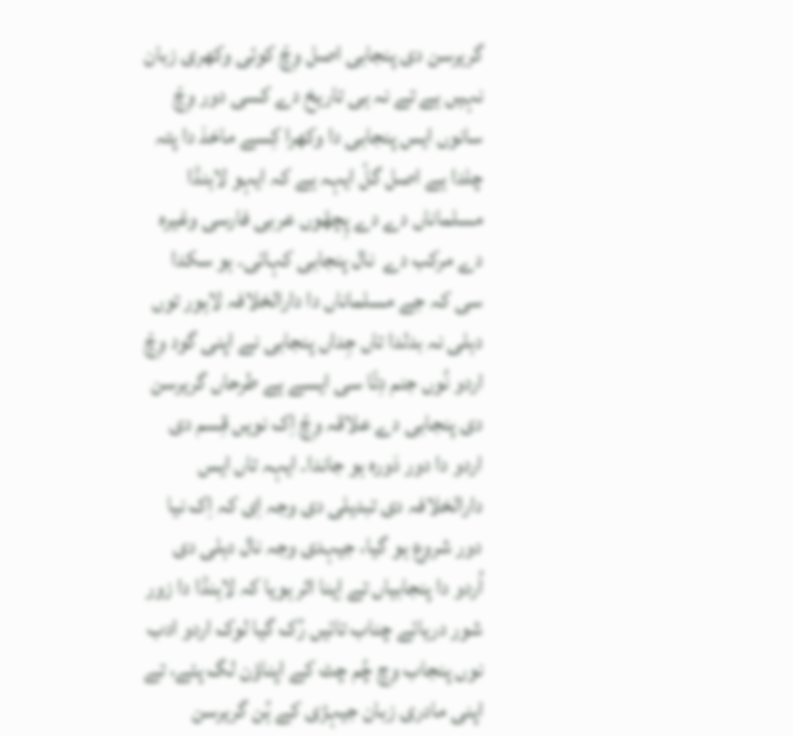گریرسن دی پنجابی اصل وِچّ کوئی وکھری زبان نہیں ہے تے نہ ہی تاریخ دے کسی دور وِچّ سانوں ایس پنجابی دا وکھرا کِسے ماخذ دا پتہ چلدا ہے اصل گلّ ایہہ ہے کہ ایہو لاہنڈا مسلماناں دے دے پِچھّوں عربی فارسی وغیرہ دے مرکب دے  نال پنجابی کہائی۔ ہو سکدا سی کہ جے مسلماناں دا دارالخلافہ لاہور توں دہلی نہ بدلدا تاں جِداں پنجابی نے اپنی گود وِچّ اردو نُوں جنم دِتّا سی ایسے ہے طرحاں گریرسن دی پنجابی دے علاقہ وِچّ اِک نویں قِسم دی اردو دا دور دَورہ ہو جاندا۔ ایہہ تاں ایس دارالخلافہ دی تبدیلی دی وجہ اِی کہ اِک نیا دور شروع ہو گیا، جیہدی وجہ نال دہلی دی اُردو دا پنجابیاں تے اِینا اثر ہویا کہ لاہنڈا دا زور شور دریائے چناب تائیں رُک گیا لوک اردو ادب نوں پنجاب وِچ چُم چٹ کے اپناؤن لگ پئے، تے اپنی مادری زبان جیہڑی کے ہُن گریرسن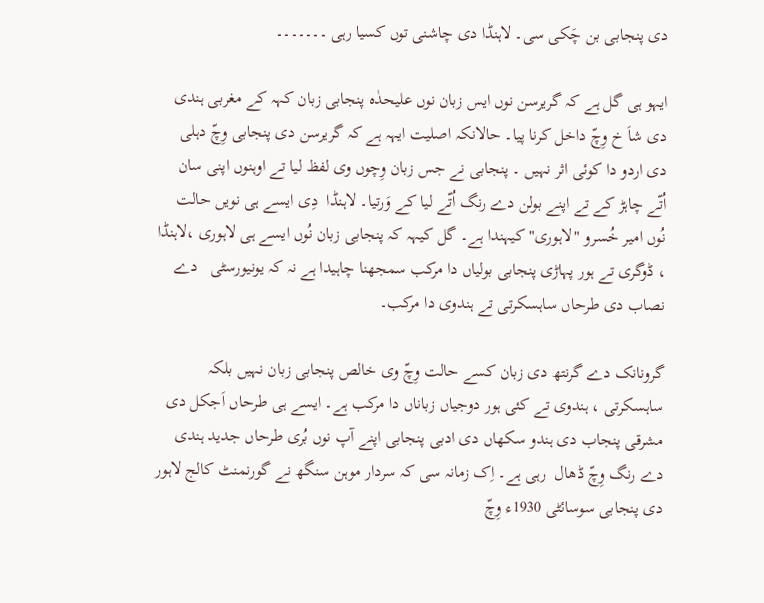دی پنجابی بن چَکی سی۔ لاہنڈا دی چاشنی توں کسیا رہی ۔۔۔۔۔۔۔

ایہو ہی گل ہے کہ گریرسن نوں ایس زبان نوں علیحدٰہ پنجابی زبان کہہ کے مغربی ہندی دی شاَ خ وِچّ داخل کرنا پیا۔ حالانکہ اصلیت ایہہ ہے کہ گریرسن دی پنجابی وِچّ دہلی دی اردو دا کوئی اثر نہیں ۔ پنجابی نے جس زبان وِچوں وی لفظ لیا تے اوہنوں اپنی سان اُتّے چاہڑ کے تے اپنے بولن دے رنگ اُتّے لیا کے وَرتیا۔ لاہنڈا  دِی ایسے ہی نویں حالت نُوں امیر خُسرو "لاہوری" کیہندا ہے۔ گل کیہہ کہ پنجابی زبان نُوں ایسے ہی لاہوری ،لاہنڈا ، ڈوگری تے ہور پہاڑی پنجابی بولیاں دا مرکب سمجھنا چاہیدا ہے نہ کہ یونیورسٹی   دے نصاب دی طرحاں ساہسکرتی تے ہندوی دا مرکب۔

گرونانک دے گرنتھ دی زبان کسے حالت وِچّ وی خالص پنجابی زبان نہیں بلکہ ساہسکرتی ، ہندوی تے کئی ہور دوجیاں زباناں دا مرکب ہے۔ ایسے ہی طرحاں اَجکل دی مشرقی پنجاب دی ہندو سکھاں دی ادبی پنجابی اپنے آپ نوں بُری طرحاں جدید ہندی  دے رنگ وِچّ ڈھال  رہی ہے۔ اِک زمانہ سی کہ سردار موہن سنگھ نے گورنمنٹ کالج لاہور دی پنجابی سوسائٹی 1930ء وِچّ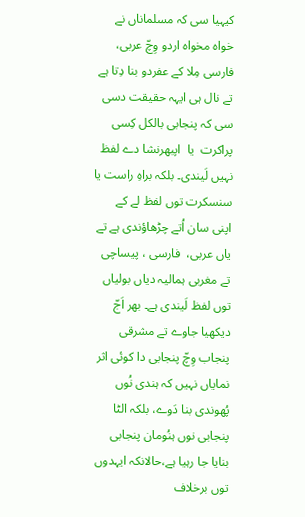کیہیا سی کہ مسلماناں نے خواہ مخواہ اردو وِچّ عربی، فارسی مِلا کے عفردو بنا دِتا ہے تے نال ہی ایہہ حقیقت دسی سی کہ پنجابی بالکل کِسی پراکرت  یا  اپبھرنشا دے لفظ نہیں لَیندی۔ بلکہ براہِ راست یا  سنسکرت توں لفظ لے کے اپنی سان اُتے چڑھاؤندی ہے تے یاں عربی،  فارسی ، پیساچی تے مغربی ہمالیہ دیاں بولیاں توں لفظ لَیندی ہے۔ بھر اَجّ دیکھیا جاوے تے مشرقی پنجاب وِچّ پنجابی دا کوئی اثر نمایاں نہیں کہ ہندی نُوں پُھوندی بنا دَوے، بلکہ الٹا پنجابی نوں ہنُومان پنجابی بنایا جا رہیا ہے،حالانکہ ایہدوں توں برخلاف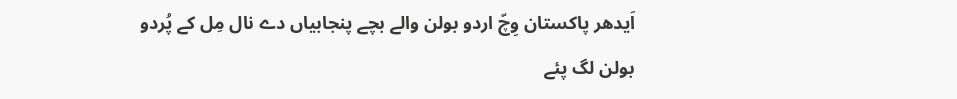اَیدھر پاکستان وِچّ اردو بولن والے بچے پنجابیاں دے نال مِل کے پُردو بولن لگ پئے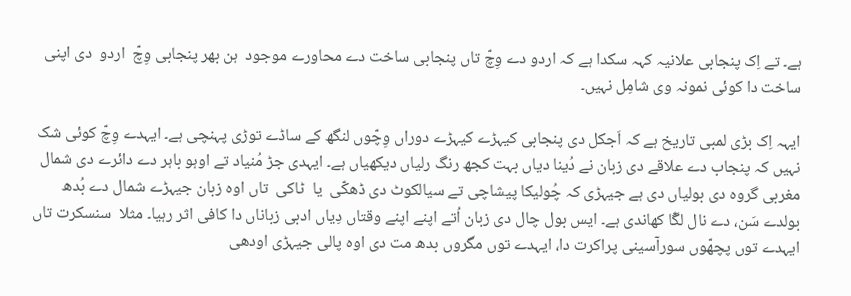ہے۔ تے اِک پنجابی علانیہ کہہ سکدا ہے کہ اردو دے وِچّ تاں پنجابی ساخت دے محاورے موجود  ہن بھر پنجابی وِچّ  اردو  دی اپنی ساخت دا کوئی نمونہ وی شامِل نہیں۔

ایہہ اِک بڑی لمبی تاریخ ہے کہ اَجکل دی پنجابی کیہڑے کیہڑے دوراں وِچّوں لنگھ کے ساڈے توڑی پہنچی ہے۔ ایہدے وِچّ کوئی شک نہیں کہ پنجاب دے علاقے دی زبان نے دُینا دیاں بہت کجھ رنگ رلیاں دیکھیاں ہے۔ ایہدی جڑ مُنیاد تے اوہو باہر دے دائرے دی شمال مغربی گروہ دی بولیاں دی ہے جیہڑی کہ چُولیکا پیشاچی تے سیالکوٹ دی ڈھکّی  یا  ٹاکی  تاں اوہ زبان جیہڑے شمال دے بُدھ بولدے سَن، دے نال لگّا کھاندی ہے۔ ایس بول چال دی زبان اُتے اپنے اپنے وقتاں دِیاں ادبی زباناں دا کافی اثر رہیا۔ مثلا  سنسکرت تاں ایہدے توں پچھّوں سورآسینی پراکرت دا، ایہدے توں مگروں بدھ مت دی اوہ پالی جیہڑی اودھی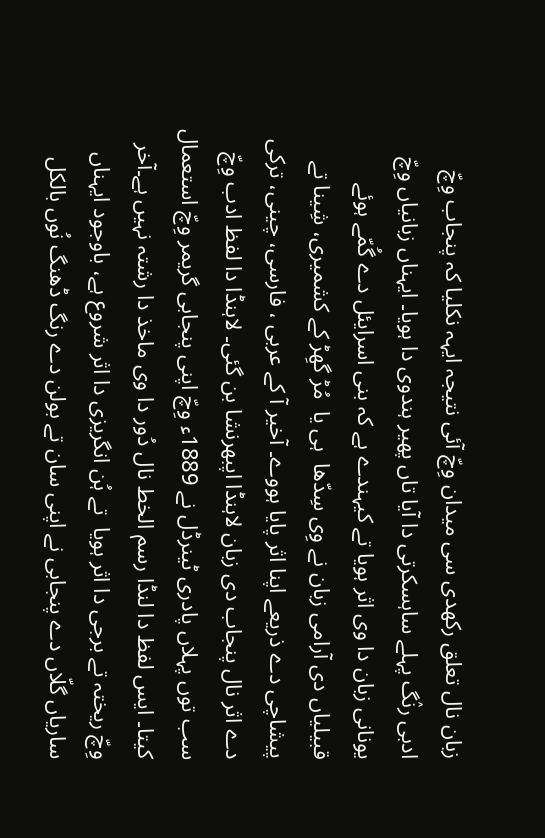زبان نال تعلق رکھدی سی میدان وِچّ آئی نتیجہ ایہہ نکلیا کہ پنجاب وِچّ ادبی رنٛگ پہلے ساہسکرتی دا آیا تاں پھیر ہندوی دا ہویا۔ ایہناں زبانیاں وِچّ یونانی زبان دا وی اثر ہویا تے کیہندے ہے کہ بنی اسرایئل دے گُمّے ہوئے قبیلیاں دی آرامی زبان نے وِی سِدّھا  ہی یا  مُڑ گھِڑ کے کشمیری، شِینا تے پیشاچی دے ذریعے اپنا اثر پایا ہووے۔ آخیر آ کے عربی ، فارسی، چینی، ترکی دے اثر نال پنجاب دی زبان لاہنڈا اپبھرنشا بن گئی۔ لاہنڈا دا لفظ ادب وِچّ سب توں پہلاں پادری ٹینرڈل نے 1889ء وِچّ اپنی پنجابی گریمر وِچّ استعمال کیتا۔ ایس لفظ دا لنڈا رسم الخط نال دُور دا وی ماخذ دا رشتہ نہیں ہے۔آخر وِچّ ریختہ تے برجی دا اثر ہویا  تے ہُن انگریزی دا اثر شروع ہے، باوجود ایہناں ساریاں گلّاں دے پنجابی نے اپنی سان تے بولن دے رنگ ڈھنگ نُوں بالکل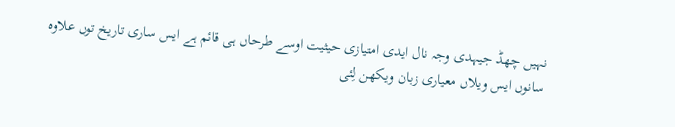نہیں چھڈ جیہدی وجہ نال ایدی امتیازی حیثیت اوسے طرحاں ہی قائم ہے ایس ساری تاریخ توں علاوہ سانوں ایس ویلاں معیاری زبان ویکھن لِئی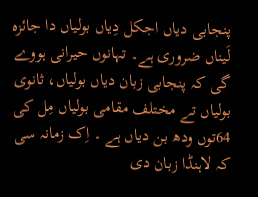پنجابی دیاں اجکل دِیاں بولیاں دا جائزہ لَیناں ضروری ہے۔ تہانوں حیرانی ہووے گی کہ پنجابی زبان دیاں بولیاں، ثانوی بولیاں تے مختلف مقامی بولیاں مِل کی 64توں ودھ بن دیاں ہے ۔ اِک زمانہ سی کہ لاہنڈا زبان دی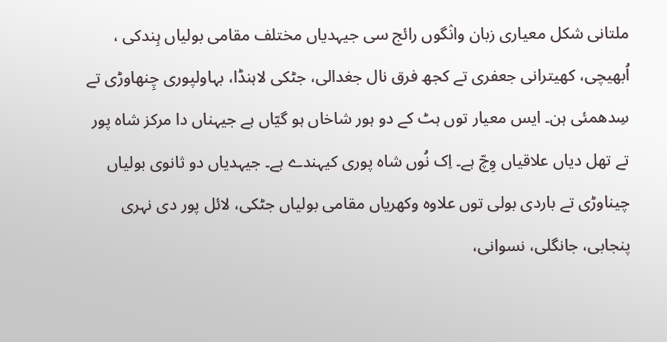ملتانی شکل معیاری زبان وانٛگوں رائج سی جیہدیاں مختلف مقامی بولیاں ہِندکی ، اُبھیچی، کھیترانی جعفری تے کجھ فرق نال جغدالی، جٹکی لاہنڈا، بہاولپوری چِنھاوڑی تے سِدھمئی ہن۔ ایس معیار توں ہٹ کے دو ہور شاخاں ہو گیّاں ہے جیہناں دا مرکز شاہ پور تے تھل دیاں علاقیاں وِچّ ہے۔ اِک نُوں شاہ پوری کیہندے ہے۔ جیہدیاں دو ثانوی بولیاں چیناوڑی تے باردی بولی توں علاوہ وکھریاں مقامی بولیاں جٹکی، لائل پور دی نہری پنجابی، جانگلی، نسوانی،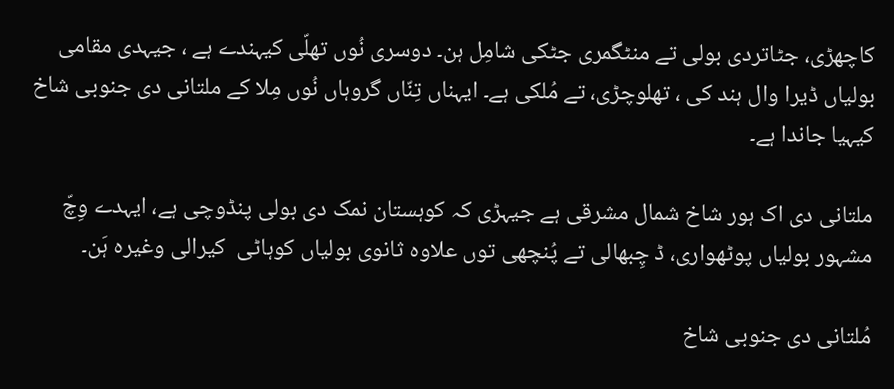کاچھڑی، جٹاتردی بولی تے منٹگمری جٹکی شامِل ہن۔ دوسری نُوں تھلّی کیہندے ہے ، جیہدی مقامی بولیاں ڈیرا وال ہند کی ، تھلوچڑی، تے مُلکی ہے۔ ایہناں تِنّاں گروہاں نُوں مِلا کے ملتانی دی جنوبی شاخ   کیہیا جاندا ہے۔

ملتانی دی اک ہور شاخ شمال مشرقی ہے جیہڑی کہ کوہستان نمک دی بولی پنڈوچی ہے، ایہدے وِچّ مشہور بولیاں پوٹھواری، ڈ چِبھالی تے پُنچھی توں علاوہ ثانوی بولیاں کوہاٹی  کیرالی وغیرہ ہَن۔

مُلتانی دی جنوبی شاخ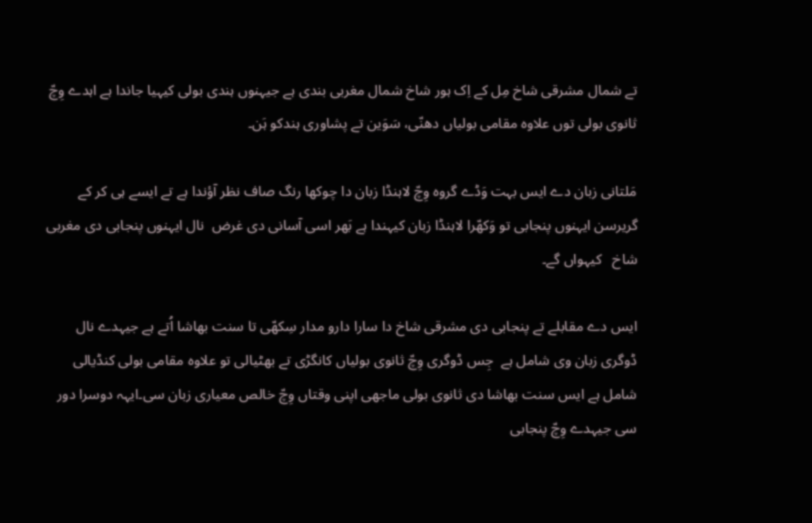تے شمال مشرقی شاخ مِل کے اِک ہور شاخ شمال مغربی بندی ہے جیہنوں ہندی بولی کیہیا جاندا ہے اہدے وِچّ ثانوی بولی توں علاوہ مقامی بولیاں دھنّی، سَوَین تے پشاوری ہندکو ہَن۔

مَلتانی زبان دے ایس بہت وَڈے گروہ وِچّ لاہنڈا زبان دا چوکھا رنگ صاف نظر آؤندا ہے تے ایسے ہی کر کے گریرسن ایہنوں پنجابی تو وَکھّرا لاہنڈا زبان کیہندا ہے بَھر اسی آسانی دی غرض  نال ایہنوں پنجابی دی مغربی شاخ   کیہواں گے۔

ایس دے مقابلے تے پنجابی دی مشرقی شاخ دا سارا دارو مدار سِکھّی تا سنت بھاشا اُتے ہے جیہدے نال ڈوگری زبان وی شامل ہے  جِس ڈوگری وِچّ ثانوی بولیاں کانگڑی تے بھٹیالی تو علاوہ مقامی بولی کنڈیالی شامل ہے ایس سنت بھاشا دی ثانوی بولی ماجھی اپنی وقتاں وِچّ خالص معیاری زبان سی۔ایہہ دوسرا دور سی جیہدے وِچّ پنجابی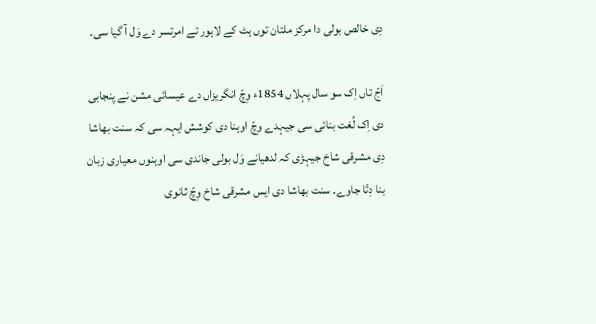دِی خالص بولی دا مرکز ملتان توں ہٹ کے لاہور تے امرتسر دے وَل آ گیا سی۔

اَجّ تاں اِک سو سال پہلاں 1854ء وِچّ انگریزاں دے عیسائی مشن نے پنجابی دی اِک لُغت بنائی سی جیہدے وِچّ اوہنا دی کوشش ایہہ سی کہ سنت بھاشا دِی مشرقی شاخ جیہڑی کہ لدھیانے وَل بولی جاندی سی اوہنوں معیاری زبان بنا دِتّا جاوے۔ سنت بھاشا دی ایس مشرقی شاخ وِچّ ثانوی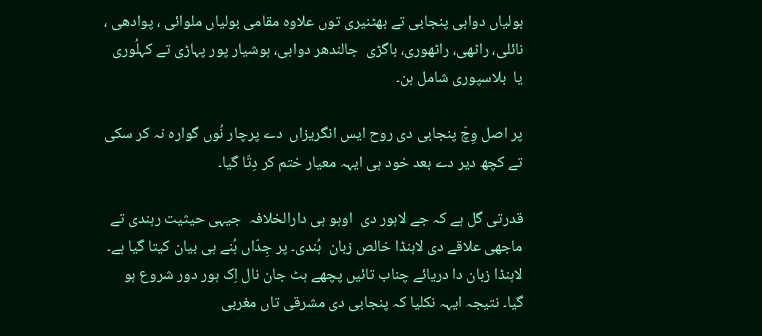بولیاں دوابی پنجابی تے بھٹنیری توں علاوہ مقامی بولیاں ملوائی ، پوادھی ، نائلی، راٹھی، راٹھوری، باگڑی  جالندھر دوابی، ہوشیار پور پہاڑی تے کہلُوری   یا  بلاسپوری شامل ہن۔

پر اصل وِچّ پنجابی دی روح ایس انگریزاں  دے پرچار نُوں گوارہ نہ کر سکی تے کچھ دیر دے بعد خود ہی ایہہ معیار ختم کر دِتّا گیا۔

قدرتی گل ہے کہ جے لاہور دی  اوہو ہی دارالخلافہ  جیہی حیثیت رہندی تے ماجھی علاقے دی لاہنڈا خالص زبان  ہُندی۔ پر جِدّاں ہُنے ہی بیان کیتا گیا ہے۔ لاہنڈا زبان دا دریائے چناب تائیں پچھے ہٹ جان نال اِک ہور دور شروع ہو گیا۔ نتیجہ ایہہ نکلیا کہ پنجابی دی مشرقی تاں مغربی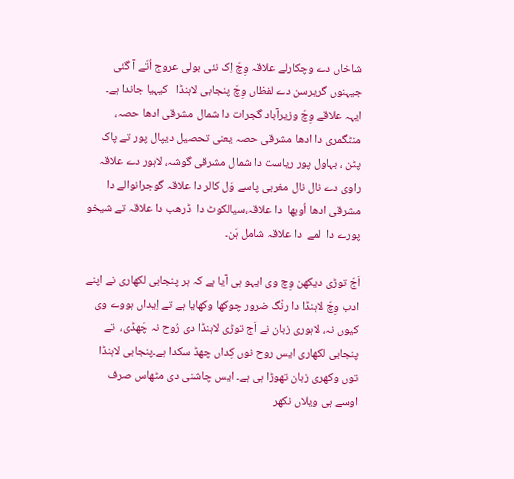شاخاں دے وچکارلے علاقہ وِچّ اِک نئی بولی عروج اُتّے آ گئی جیہنوں گریرسن دے لفظاں وِچّ پنجابی لاہنڈا   کیہیا جاندا ہے۔ ایہہ علاقے وِچّ وزیرآباد گجرات دا شمال مشرقی ادھا حصہ، منٹگمری دا ادھا مشرقی حصہ یعنی تحصیل دیپال پور تے پاک پٹن ، بہاول پور ریاست دا شمال مشرقی گوشہ، لاہور دے علاقہ راوی دے نال نال مغربی پاسے وَل کالر دا علاقہ گوجرانوالے دا مشرقی ادھا اُوبھا  دا علاقہ،سیالکوٹ دا  ڈرھب دا علاقہ تے شیخو پورے دا  لمے  دا علاقہ شامل ہَن۔

اَجّ توڑی دیکھن وِچ وی ایہو ہی آیا ہے کہ ہر پنجابی لکھاری نے اپنے ادب وِچّ لاہنڈا دا رنٛگ ضرور چوکھا وکھایا ہے تے اِیداں ہووے وی کیوں نہ، لاہوری زبان نے اَج توڑی لاہنڈا دی رُوح نہ چَھڈی،  تے پنجابی لکھاری ایس روح نوں کِداں چھڈ سکدا ہے۔پنجابی لاہنڈا توں وکھری زبان تھوڑا ہی ہے۔ ایس چاشنی دی مٹھاس صرف اوسے ہی ویلاں نکھر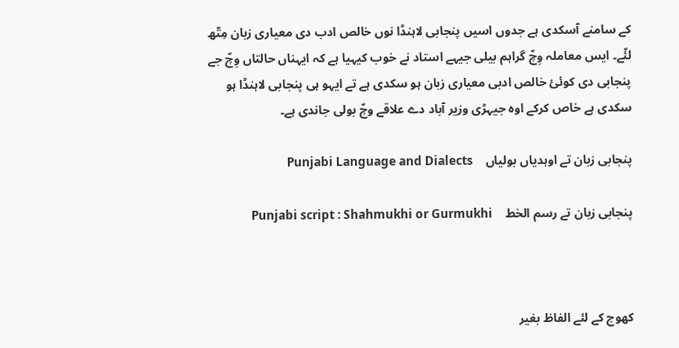کے سامنے آسکدی ہے جدوں اسیں پنجابی لاہنڈا نوں خالص ادب دی معیاری زبان مِتّھ لئّے۔ ایس معاملہ وِچّ گراہم بیلی جیہے استاد نے خوب کیہیا ہے کہ ایہناں حالتاں وِچّ جے پنجابی دی کوئئ خالص ادبی معیاری زبان ہو سکدی ہے تے ایہو ہی پنجابی لاہنڈا ہو سکدی ہے خاص کرکے اوہ جیہڑی وزیر آباد دے علاقے وچّ بولی جاندی ہے۔

پنجابی زبان تے اوہدیاں بولیاں    Punjabi Language and Dialects

پنجابی زبان تے رسم الخط    Punjabi script : Shahmukhi or Gurmukhi



کھوج کے لئے الفاظ بغیر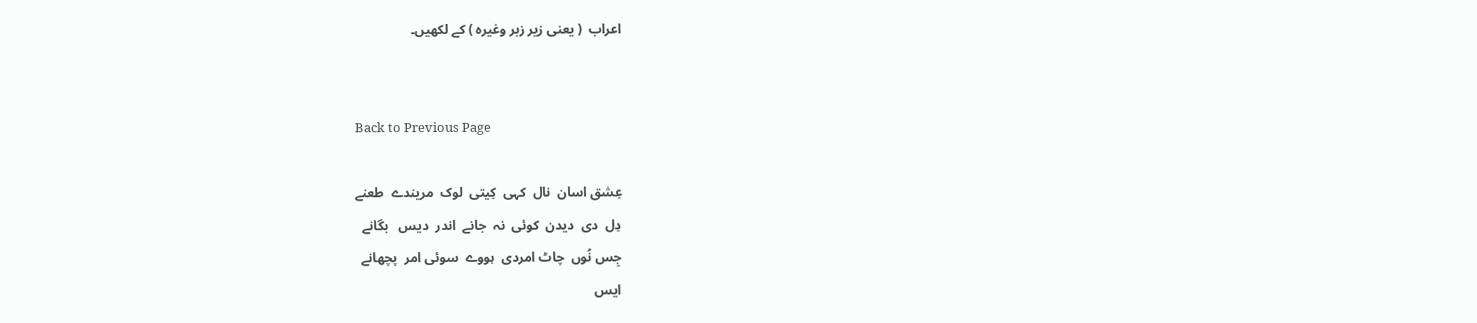اعراب  ( یعنی زیر زبر وغیرہ ) کے لکھیں۔


Back to Previous Page

عِشق اسان  نال  کہی  کِیتی  لوک  مریندے  طعنے
دِل  دی  دیدن  کوئی  نہ  جانے  اندر  دیس   بگانے
جِس نُوں  چاٹ امردی  ہووے  سوئی امر  پچھانے
ایس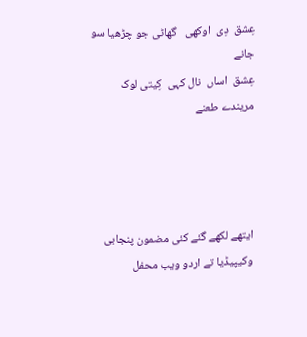عِشق  دِی  اوکھی   گھاٹی جو چڑھیا سو جانے
عِشق  اساں  نال کہی  کِیتی لوک  مریندے طعنے




ایتھے لکھے گئے کئی مضمون پنجابی وکیپیڈیا تے اردو ویب محفل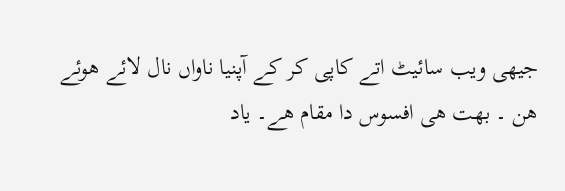جیهی ویب سائیٹ اتے کاپی کر کے آپنیا ناواں نال لائے هوئے هن ۔ بهت هی افسوس دا مقام هے۔ یاد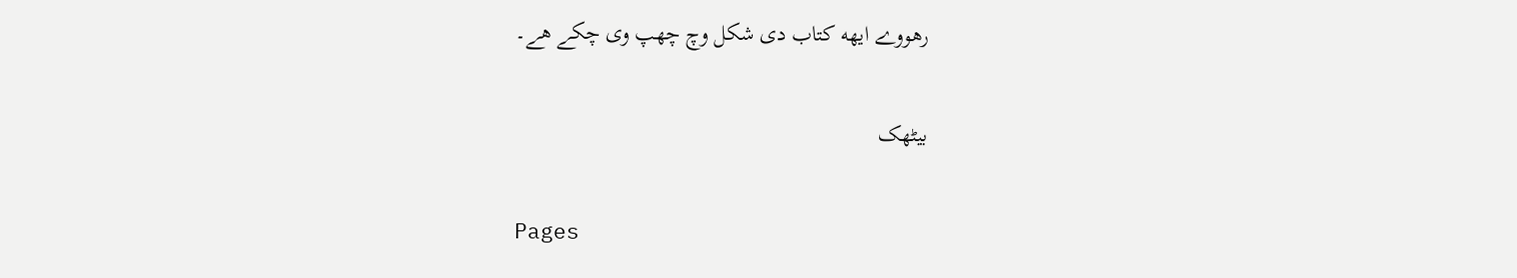رهووے ایهه کتاب دی شکل وچ چھپ وی چکے هے۔

بیٹھک

Pages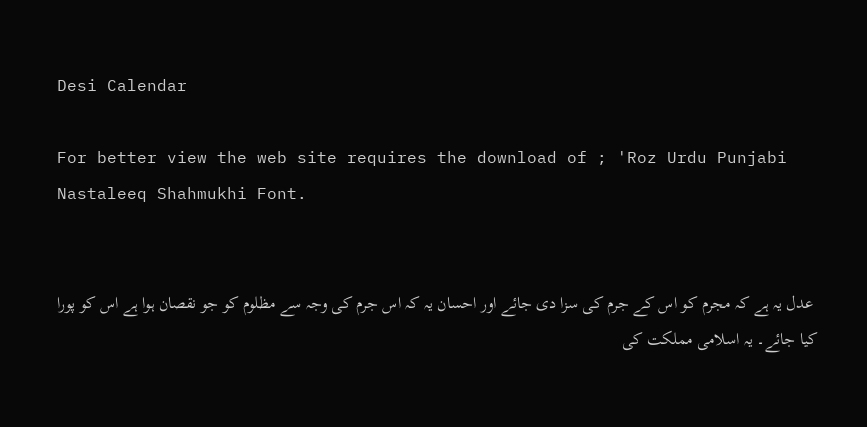Desi Calendar

For better view the web site requires the download of ; 'Roz Urdu Punjabi Nastaleeq Shahmukhi Font.


 عدل یہ ہے کہ مجرم کو اس کے جرم کی سزا دی جائے اور احسان یہ کہ اس جرم کی وجہ سے مظلوم کو جو نقصان ہوا ہے اس کو پورا کیا جائے۔ یہ اسلامی مملکت کی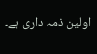اولین ذمہ داری ہے۔